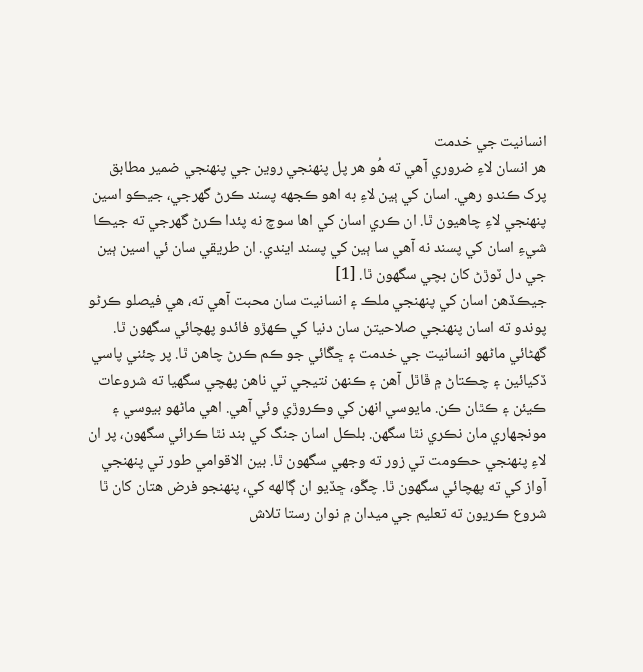انسانيت جي خدمت
هر انسان لاءِ ضروري آهي ته هُو هر پل پنهنجي روين جي پنهنجي ضمير مطابق پرک ڪندو رهي. اسان کي ٻين لاءِ به اهو ڪجهه پسند ڪرڻ گهرجي، جيڪو اسين پنهنجي لاءِ چاهيون ٿا. ان ڪري اسان کي اها سوچ نه پئدا ڪرڻ گهرجي ته جيڪا شيءِ اسان کي پسند نه آهي سا ٻين کي پسند ايندي. ان طريقي سان ئي اسين ٻين جي دل ٽوڙڻ کان بچي سگهون ٿا. [1]
جيڪڏهن اسان کي پنهنجي ملڪ ۽ انسانيت سان محبت آهي ته، هي فيصلو ڪرڻو پوندو ته اسان پنهنجي صلاحيتن سان دنيا کي ڪهڙو فائدو پهچائي سگهون ٿا. گهڻائي ماڻهو انسانيت جي خدمت ۽ ڇڱائي جو ڪم ڪرڻ چاهن ٿا. پر چئني پاسي ڏکيائين ۽ چڪتاڻ ۾ ڦاٿل آهن ۽ ڪنهن نتيجي تي ناهن پهچي سگهيا ته شروعات ڪيئن ۽ ڪٿان ڪن. مايوسي انهن کي وڪروڙي وئي آهي. اهي ماڻهو بيوسي ۽ مونجهاري مان نڪري نٿا سگهن. بلڪل اسان جنگ کي بند نٿا ڪرائي سگهون، پر ان لاءِ پنهنجي حڪومت تي زور ته وجهي سگهون ٿا. بين الاقوامي طور تي پنهنجي آواز کي ته پهچائي سگهون ٿا. چڱو، ڇڏيو ان ڳالهه کي، پنهنجو فرض هتان کان ٿا شروع ڪريون ته تعليم جي ميدان ۾ نوان رستا تلاش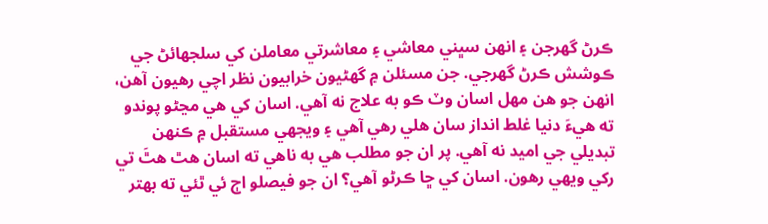ڪرڻ گهرجن ۽ انهن سڀني معاشي ۽ معاشرتي معاملن کي سلجهائڻ جي ڪوشش ڪرڻ گهرجي. جن مسئلن ۾ گهڻيون خرابيون نظر اچي رهيون آهن، انهن جو هن مهل اسان وٽ ڪو به علاج نه آهي. اسان کي هي مڃڻو پوندو ته هيءَ دنيا غلط انداز سان هلي رهي آهي ۽ ويجهي مستقبل ۾ ڪنهن تبديلي جي اميد نه آهي. پر ان جو مطلب هي به ناهي ته اسان هٿ هٿَ تي رکي ويهي رهون. اسان کي ڇا ڪرڻو آهي؟ ان جو فيصلو اڄ ئي ٿئي ته بهتر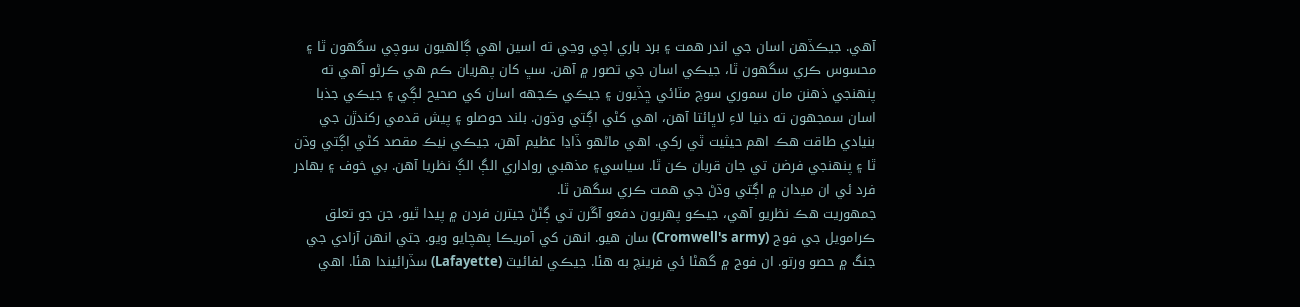آهي. جيڪڏهن اسان جي اندر همت ۽ برد باري اچي وڃي ته اسين اهي ڳالهيون سوچي سگهون ٿا ۽ محسوس ڪري سگهون ٿا، جيڪي اسان جي تصور ۾ آهن. سڀ کان پهريان ڪم هي ڪرڻو آهي ته پنهنجي ذهنن مان سموري سوچ مٽائي ڇڏيون ۽ جيڪي ڪجهه اسان کي صحيح لڳي ۽ جيڪي جذبا اسان سمجهون ته دنيا لاءِ لاڀائتا آهن، اهي کڻي اڳتي وڌون. بلند حوصلو ۽ پيش قدمي رکندڙن جي بنيادي طاقت هڪ اهم حيثيت ٿي رکي. اهي ماڻهو ڏاڍا عظيم آهن، جيڪي نيڪ مقصد کڻي اڳتي وڌن ٿا ۽ پنهنجي فرضن تي جان قربان ڪن ٿا. سياسي۽ مذهبي رواداري الڳ الڳ نظريا آهن. بي خوف ۽ بهادر فرد ئي ان ميدان ۾ اڳتي وڌڻ جي همت ڪري سگهن ٿا.
جمهوريت هڪ نظريو آهي، جيڪو پهريون دفعو آڱرن تي ڳڻڻ جيترن فردن ۾ پيدا ٿيو، جن جو تعلق ڪرامويل جي فوج (Cromwell's army) سان هيو. انهن کي آمريڪا پهچايو ويو. جتي انهن آزادي جي جنگ ۾ حصو ورتو. ان فوج ۾ گهڻا ئي فرينچ به هئا. جيڪي لفائيٽ (Lafayette) سڏرائيندا هئا. اهي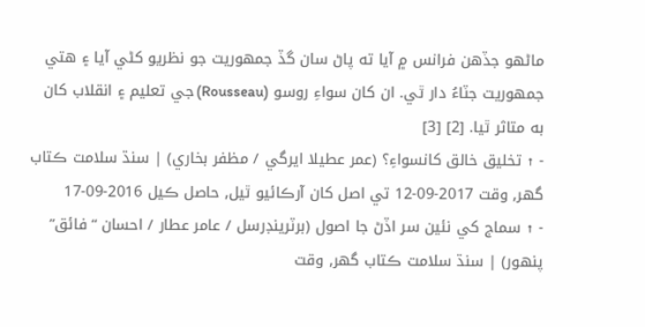ماڻهو جڏهن فرانس ۾ آيا ته پاڻ سان گڏ جمهوريت جو نظريو کڻي آيا ۽ هتي جمهوريت جٽاءُ دار ٿي. ان کان سواءِ روسو (Rousseau) جي تعليم ۽ انقلاب کان به متاثر ٿيا. [2] [3]
- ↑ تخليق خالق کانسواءِ؟ (عمر عطيلا ايرگي / مظفر بخاري) | سنڌ سلامت ڪتاب گهر, وقت 2017-09-12 تي اصل کان آرڪائيو ٿيل, حاصل ڪيل 2016-09-17
- ↑ سماج کي نئين سر اڏڻ جا اصول (برٽرينڊرسل / عامر عطار / احسان “فائق” پنهور) | سنڌ سلامت ڪتاب گهر, وقت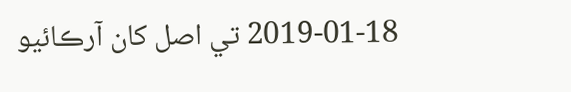2019-01-18 تي اصل کان آرڪائيو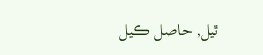ٿيل, حاصل ڪيل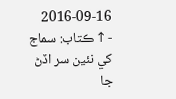2016-09-16
- ↑ ڪتاب: سماج کي نئين سر اڏڻ جا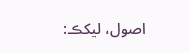اصول، ليکڪ: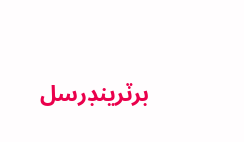برٽرينڊرسل